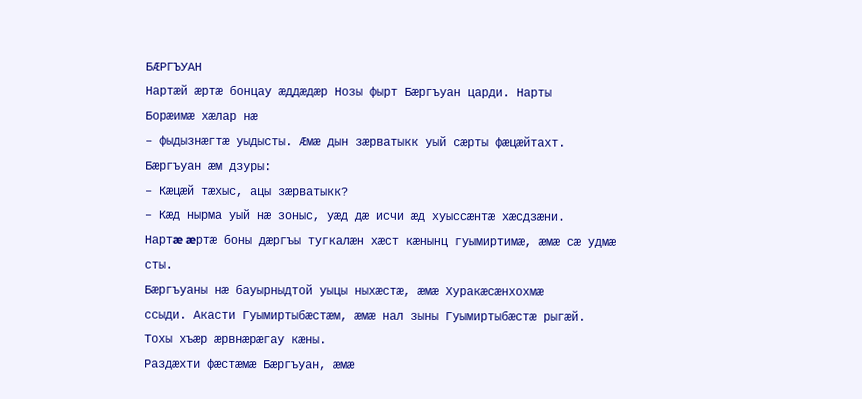БÆРГЪУАН
Нартæй æртæ бонцау æддæдæр Нозы фырт Бæргъуан царди. Нарты
Борæимæ хæлар нæ
– фыдызнæгтæ уыдысты. Æмæ дын зæрватыкк уый сæрты фæцæйтахт.
Бæргъуан æм дзуры:
– Кæцæй тæхыс, ацы зæрватыкк?
– Кæд нырма уый нæ зоныс, уæд дæ исчи æд хуыссæнтæ хæсдзæни.
Нартæ æртæ боны дæргъы тугкалæн хæст кæнынц гуымиртимæ, æмæ сæ удмæ
сты.
Бæргъуаны нæ бауырныдтой уыцы ныхæстæ, æмæ Хуракæсæнхохмæ
ссыди. Акасти Гуымиртыбæстæм, æмæ нал зыны Гуымиртыбæстæ рыгæй.
Тохы хъæр æрвнæрæгау кæны.
Раздæхти фæстæмæ Бæргъуан, æмæ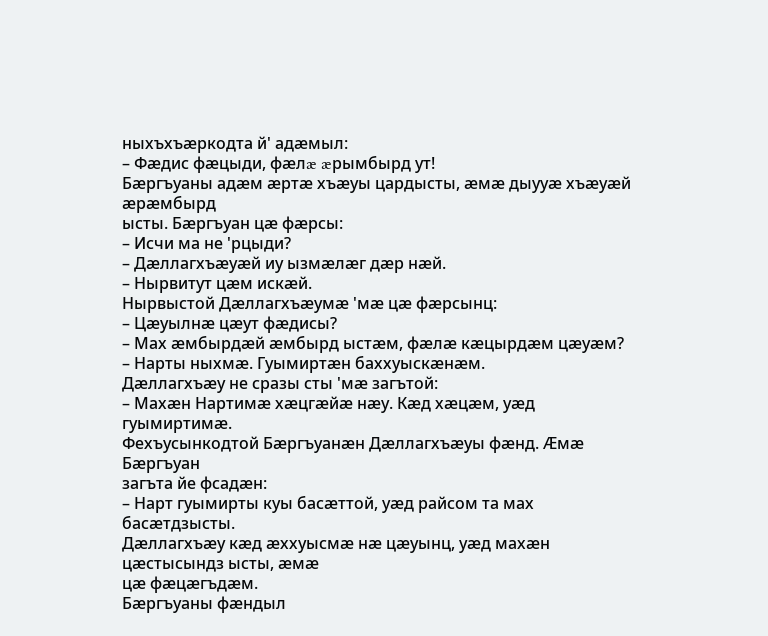ныхъхъæркодта й' адæмыл:
– Фæдис фæцыди, фæлæ æрымбырд ут!
Бæргъуаны адæм æртæ хъæуы цардысты, æмæ дыууæ хъæуæй æрæмбырд
ысты. Бæргъуан цæ фæрсы:
– Исчи ма не 'рцыди?
– Дæллагхъæуæй иу ызмæлæг дæр нæй.
– Нырвитут цæм искæй.
Нырвыстой Дæллагхъæумæ 'мæ цæ фæрсынц:
– Цæуылнæ цæут фæдисы?
– Мах æмбырдæй æмбырд ыстæм, фæлæ кæцырдæм цæуæм?
– Нарты ныхмæ. Гуымиртæн баххуыскæнæм.
Дæллагхъæу не сразы сты 'мæ загътой:
– Махæн Нартимæ хæцгæйæ нæу. Кæд хæцæм, уæд гуымиртимæ.
Фехъусынкодтой Бæргъуанæн Дæллагхъæуы фæнд. Æмæ Бæргъуан
загъта йе фсадæн:
– Нарт гуымирты куы басæттой, уæд райсом та мах басæтдзысты.
Дæллагхъæу кæд æххуысмæ нæ цæуынц, уæд махæн цæстысындз ысты, æмæ
цæ фæцæгъдæм.
Бæргъуаны фæндыл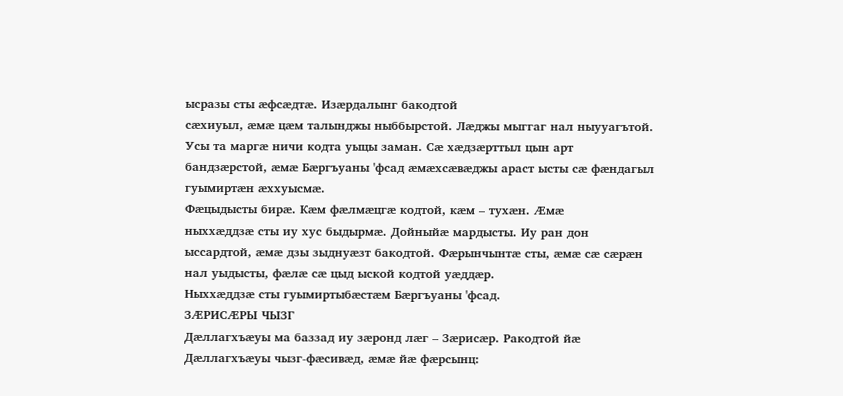ысразы сты æфсæдтæ. Изæрдалынг бакодтой
сæхиуыл, æмæ цæм талынджы ныббырстой. Лæджы мыггаг нал ныууагътой.
Усы та маргæ ничи кодта уыцы заман. Сæ хæдзæрттыл цын арт
бандзæрстой, æмæ Бæргъуаны 'фсад æмæхсæвæджы араст ысты сæ фæндагыл
гуымиртæн æххуысмæ.
Фæцыдысты бирæ. Кæм фæлмæцгæ кодтой, кæм – тухæн. Æмæ
ныххæддзæ сты иу хус быдырмæ. Дойныйæ мардысты. Иу ран дон
ыссардтой, æмæ дзы зыднуæзт бакодтой. Фæрынчынтæ сты, æмæ сæ сæрæн
нал уыдысты, фæлæ сæ цыд ыской кодтой уæддæр.
Ныххæддзæ сты гуымиртыбæстæм Бæргъуаны 'фсад.
ЗÆРИСÆРЫ ЧЫЗГ
Дæллагхъæуы ма баззад иу зæронд лæг – Зæрисæр. Ракодтой йæ
Дæллагхъæуы чызг-фæсивæд, æмæ йæ фæрсынц: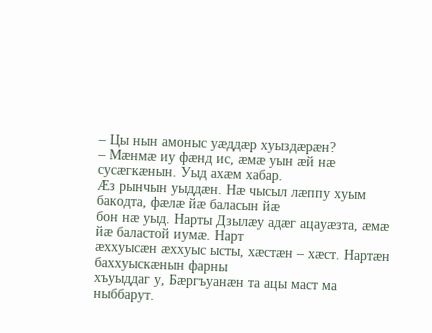– Цы нын амоныс уæддæр хуыздæрæн?
– Мæнмæ иу фæнд ис, æмæ уын æй нæ сусæгкæнын. Уыд ахæм хабар.
Æз рынчын уыддæн. Нæ чысыл лæппу хуым бакодта, фæлæ йæ баласын йæ
бон нæ уыд. Нарты Дзылæу адæг ацауæзта, æмæ йæ баластой иумæ. Нарт
æххуысæн æххуыс ысты, хæстæн – хæст. Нартæн баххуыскæнын фарны
хъуыддаг у, Бæргъуанæн та ацы маст ма ныббарут.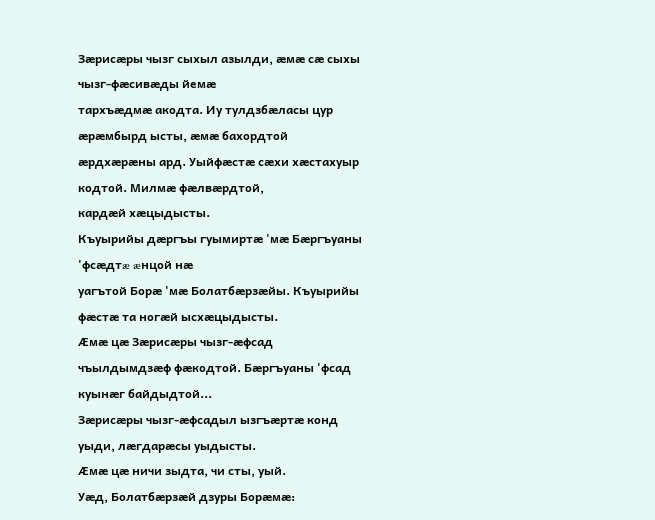Зæрисæры чызг сыхыл азылди, æмæ сæ сыхы чызг-фæсивæды йемæ
тархъæдмæ акодта. Иу тулдзбæласы цур æрæмбырд ысты, æмæ бахордтой
æрдхæрæны ард. Уыйфæстæ сæхи хæстахуыр кодтой. Милмæ фæлвæрдтой,
кардæй хæцыдысты.
Къуырийы дæргъы гуымиртæ 'мæ Бæргъуаны 'фсæдтæ æнцой нæ
уагътой Борæ 'мæ Болатбæрзæйы. Къуырийы фæстæ та ногæй ысхæцыдысты.
Æмæ цæ Зæрисæры чызг-æфсад чъылдымдзæф фæкодтой. Бæргъуаны 'фсад
куынæг байдыдтой...
Зæрисæры чызг-æфсадыл ызгъæртæ конд уыди, лæгдарæсы уыдысты.
Æмæ цæ ничи зыдта, чи сты, уый.
Уæд, Болатбæрзæй дзуры Борæмæ: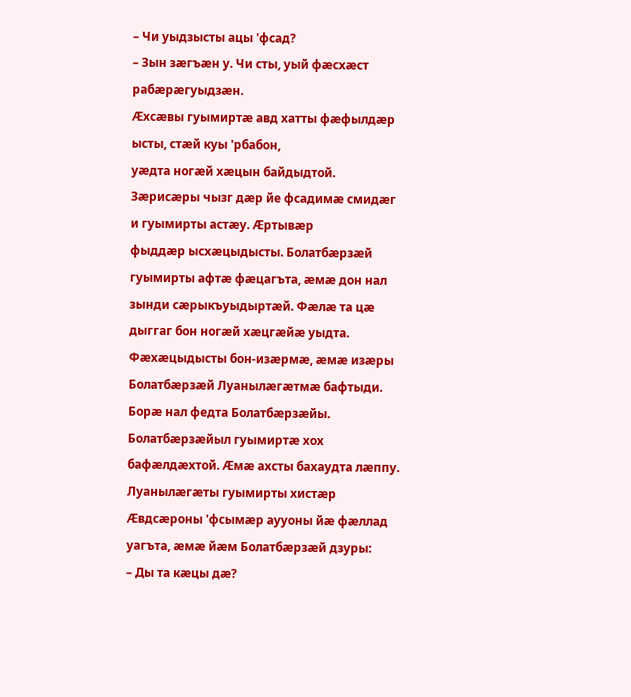– Чи уыдзысты ацы 'фсад?
– Зын зæгъæн у. Чи сты, уый фæсхæст рабæрæгуыдзæн.
Æхсæвы гуымиртæ авд хатты фæфылдæр ысты, стæй куы 'рбабон,
уæдта ногæй хæцын байдыдтой.
Зæрисæры чызг дæр йе фсадимæ смидæг и гуымирты астæу. Æртывæр
фыддæр ысхæцыдысты. Болатбæрзæй гуымирты афтæ фæцагъта, æмæ дон нал
зынди сæрыкъуыдыртæй. Фæлæ та цæ дыггаг бон ногæй хæцгæйæ уыдта.
Фæхæцыдысты бон-изæрмæ, æмæ изæры Болатбæрзæй Луанылæгæтмæ бафтыди.
Борæ нал федта Болатбæрзæйы. Болатбæрзæйыл гуымиртæ хох
бафæлдæхтой. Æмæ ахсты бахаудта лæппу.
Луанылæгæты гуымирты хистæр Æвдсæроны 'фсымæр аууоны йæ фæллад
уагъта, æмæ йæм Болатбæрзæй дзуры:
– Ды та кæцы дæ?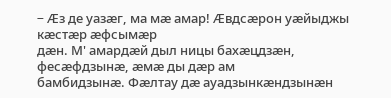– Æз де уазæг, ма мæ амар! Æвдсæрон уæйыджы кæстæр æфсымæр
дæн. М' амардæй дыл ницы бахæцдзæн, фесæфдзынæ, æмæ ды дæр ам
бамбидзынæ. Фæлтау дæ ауадзынкæндзынæн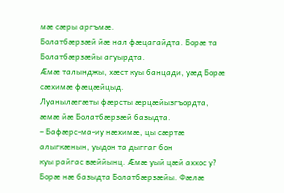мæ сæры аргъмæ.
Болатбæрзæй йæ нал фæцагайдта. Борæ та Болатбæрзæйы агуырдта.
Æмæ талынджы, хæст куы банцади, уæд Борæ сæхимæ фæцæйцыд.
Луанылæгæты фæрсты æрцæйызгъордта, æмæ йæ Болатбæрзæй базыдта.
– Бафæрс-ма-иу нæхимæ, цы сæртæ алыгкæнын, уыдон та дыггаг бон
куы райгас вæййынц. Æмæ уый цæй аххос у?
Борæ нæ базыдта Болатбæрзæйы. Фæлæ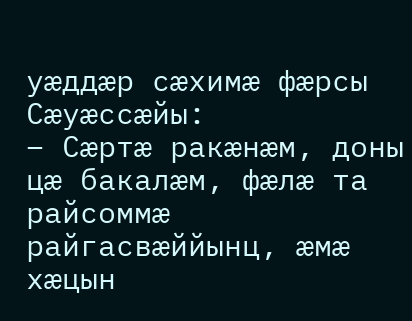уæддæр сæхимæ фæрсы
Сæуæссæйы:
– Сæртæ ракæнæм, доны цæ бакалæм, фæлæ та райсоммæ
райгасвæййынц, æмæ хæцын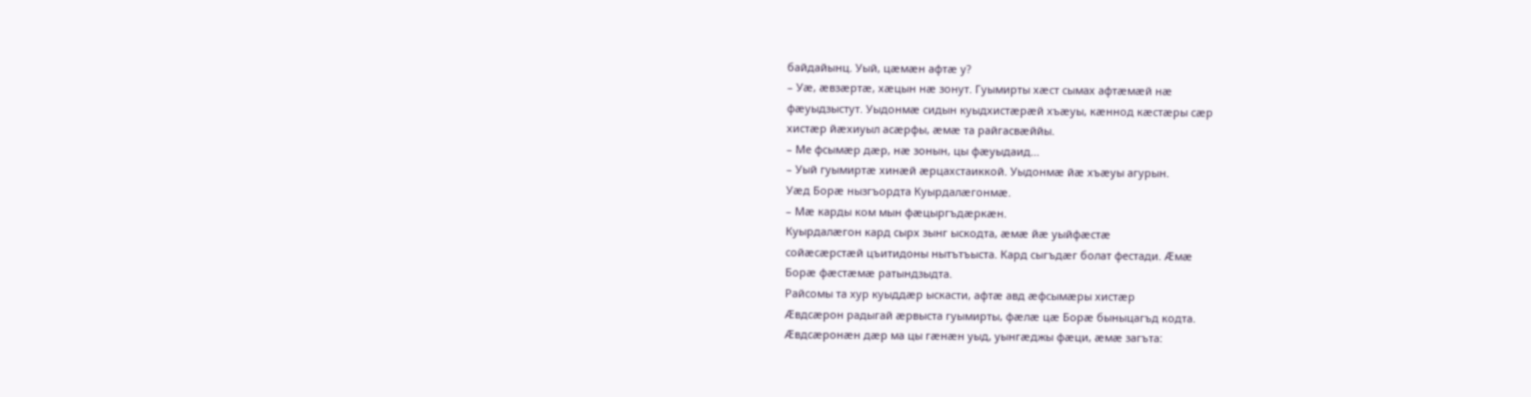байдайынц. Уый, цæмæн афтæ у?
– Уæ, æвзæртæ, хæцын нæ зонут. Гуымирты хæст сымах афтæмæй нæ
фæуыдзыстут. Уыдонмæ сидын куыдхистæрæй хъæуы, кæннод кæстæры сæр
хистæр йæхиуыл асæрфы, æмæ та райгасвæййы.
– Ме фсымæр дæр, нæ зонын, цы фæуыдаид...
– Уый гуымиртæ хинæй æрцахстаиккой. Уыдонмæ йæ хъæуы агурын.
Уæд Борæ нызгъордта Куырдалæгонмæ.
– Мæ карды ком мын фæцыргъдæркæн.
Куырдалæгон кард сырх зынг ыскодта, æмæ йæ уыйфæстæ
сойæсæрстæй цъитидоны нытътъыста. Кард сыгъдæг болат фестади. Æмæ
Борæ фæстæмæ ратындзыдта.
Райсомы та хур куыддæр ыскасти, афтæ авд æфсымæры хистæр
Æвдсæрон радыгай æрвыста гуымирты, фæлæ цæ Борæ быныцагъд кодта.
Æвдсæронæн дæр ма цы гæнæн уыд, уынгæджы фæци, æмæ загъта: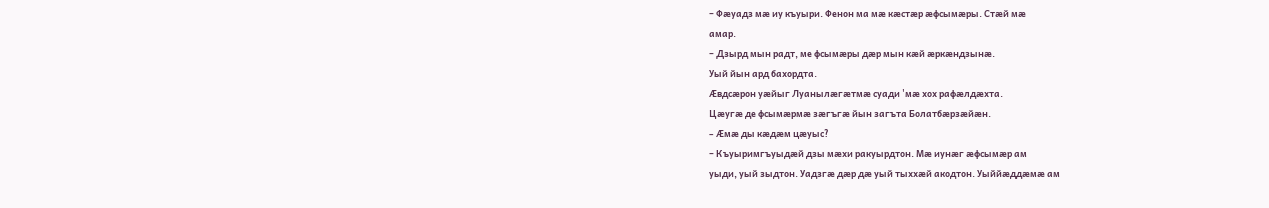– Фæуадз мæ иу къуыри. Фенон ма мæ кæстæр æфсымæры. Стæй мæ
амар.
– Дзырд мын радт, ме фсымæры дæр мын кæй æркæндзынæ.
Уый йын ард бахордта.
Æвдсæрон уæйыг Луанылæгæтмæ суади 'мæ хох рафæлдæхта.
Цæугæ де фсымæрмæ зæгъгæ йын загъта Болатбæрзæйæн.
– Æмæ ды кæдæм цæуыс?
– Къуыримгъуыдæй дзы мæхи ракуырдтон. Мæ иунæг æфсымæр ам
уыди, уый зыдтон. Уадзгæ дæр дæ уый тыххæй акодтон. Уыййæддæмæ ам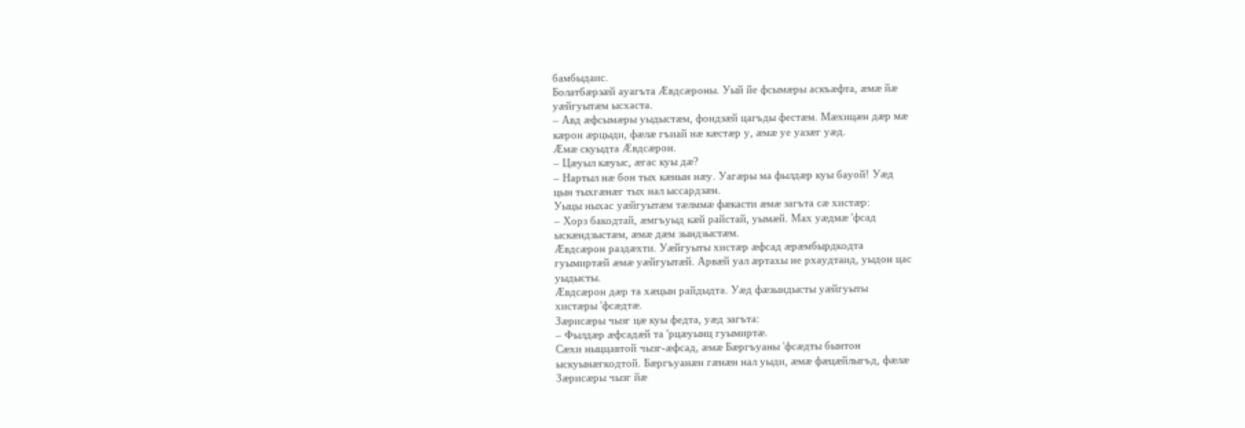бамбыдаис.
Болатбæрзæй ауагъта Æвдсæроны. Уый йе фсымæры аскъæфта, æмæ йæ
уæйгуытæм ысхаста.
– Авд æфсымæры уыдыстæм, фондзæй цагъды фестæм. Мæхицæн дæр мæ
кæрон æрцыди, фæлæ гъиай нæ кæстæр у, æмæ уе уазæг уæд.
Æмæ скуыдта Æвдсæрон.
– Цæуыл кæуыс, æгас куы дæ?
– Нартыл нæ бон тых кæнын нæу. Уагæры ма фылдæр куы бауой! Уæд
цын тыхгæнæг тых нал ыссардзæн.
Уыцы ныхас уæйгуытæм тæлммæ фæкасти æмæ загъта сæ хистæр:
– Хорз бакодтай, æмгъуыд кæй райстай, уымæй. Мах уæдмæ 'фсад
ыскæндзыстæм, æмæ дæм зындзыстæм.
Æвдсæрон раздæхти. Уæйгуыты хистæр æфсад æрæмбырдкодта
гуымиртæй æмæ уæйгуытæй. Арвæй уал æртахы не рхаудтаид, уыдон цас
уыдысты.
Æвдсæрон дæр та хæцын райдыдта. Уæд фæзындысты уæйгуыты
хистæры 'фсæдтæ.
Зæрисæры чызг цæ куы федта, уæд загъта:
– Фылдæр æфсадæй та 'рцæуынц гуымиртæ.
Сæхи ныццавтой чызг-æфсад, æмæ Бæргъуаны 'фсæдты бынтон
ыскуынæгкодтой. Бæргъуанæн гæнæн нал уыди, æмæ фæцæйлыгъд, фæлæ
Зæрисæры чызг йæ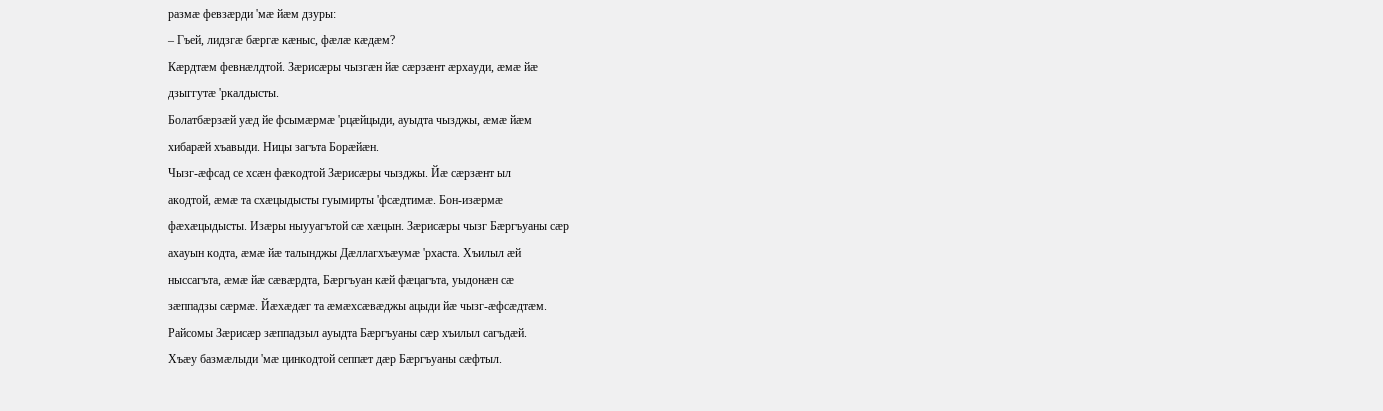размæ февзæрди 'мæ йæм дзуры:
– Гъей, лидзгæ бæргæ кæныс, фæлæ кæдæм?
Кæрдтæм февнæлдтой. Зæрисæры чызгæн йæ сæрзæнт æрхауди, æмæ йæ
дзыггутæ 'ркалдысты.
Болатбæрзæй уæд йе фсымæрмæ 'рцæйцыди, ауыдта чызджы, æмæ йæм
хибарæй хъавыди. Ницы загъта Борæйæн.
Чызг-æфсад се хсæн фæкодтой Зæрисæры чызджы. Йæ сæрзæнт ыл
акодтой, æмæ та схæцыдысты гуымирты 'фсæдтимæ. Бон-изæрмæ
фæхæцыдысты. Изæры ныууагътой сæ хæцын. Зæрисæры чызг Бæргъуаны сæр
ахауын кодта, æмæ йæ талынджы Дæллагхъæумæ 'рхаста. Хъилыл æй
ныссагъта, æмæ йæ сæвæрдта, Бæргъуан кæй фæцагъта, уыдонæн сæ
зæппадзы сæрмæ. Йæхæдæг та æмæхсæвæджы ацыди йæ чызг-æфсæдтæм.
Райсомы Зæрисæр зæппадзыл ауыдта Бæргъуаны сæр хъилыл сагъдæй.
Хъæу базмæлыди 'мæ цинкодтой сеппæт дæр Бæргъуаны сæфтыл.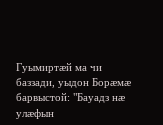Гуымиртæй ма чи баззади, уыдон Борæмæ барвыстой: "Бауадз нæ улæфын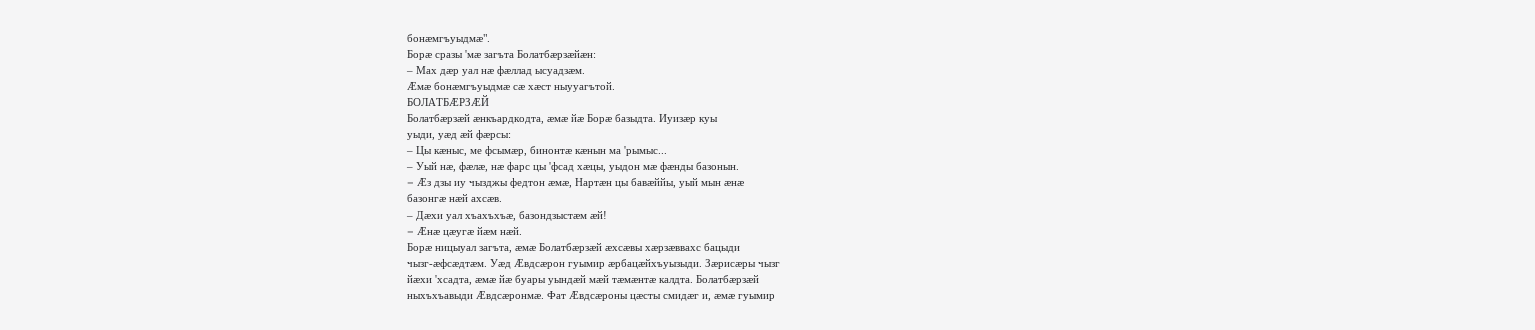бонæмгъуыдмæ".
Борæ сразы 'мæ загъта Болатбæрзæйæн:
– Мах дæр уал нæ фæллад ысуадзæм.
Æмæ бонæмгъуыдмæ сæ хæст ныууагътой.
БОЛАТБÆРЗÆЙ
Болатбæрзæй æнкъардкодта, æмæ йæ Борæ базыдта. Иуизæр куы
уыди, уæд æй фæрсы:
– Цы кæныс, ме фсымæр, бинонтæ кæнын ма 'рымыс...
– Уый нæ, фæлæ, нæ фарс цы 'фсад хæцы, уыдон мæ фæнды базонын.
– Æз дзы иу чызджы федтон æмæ, Нартæн цы бавæййы, уый мын æнæ
базонгæ нæй ахсæв.
– Дæхи уал хъахъхъæ, базондзыстæм æй!
– Æнæ цæугæ йæм нæй.
Борæ ницыуал загъта, æмæ Болатбæрзæй æхсæвы хæрзæввахс бацыди
чызг-æфсæдтæм. Уæд Æвдсæрон гуымир æрбацæйхъуызыди. Зæрисæры чызг
йæхи 'хсадта, æмæ йæ буары уындæй мæй тæмæнтæ калдта. Болатбæрзæй
ныхъхъавыди Æвдсæронмæ. Фат Æвдсæроны цæсты смидæг и, æмæ гуымир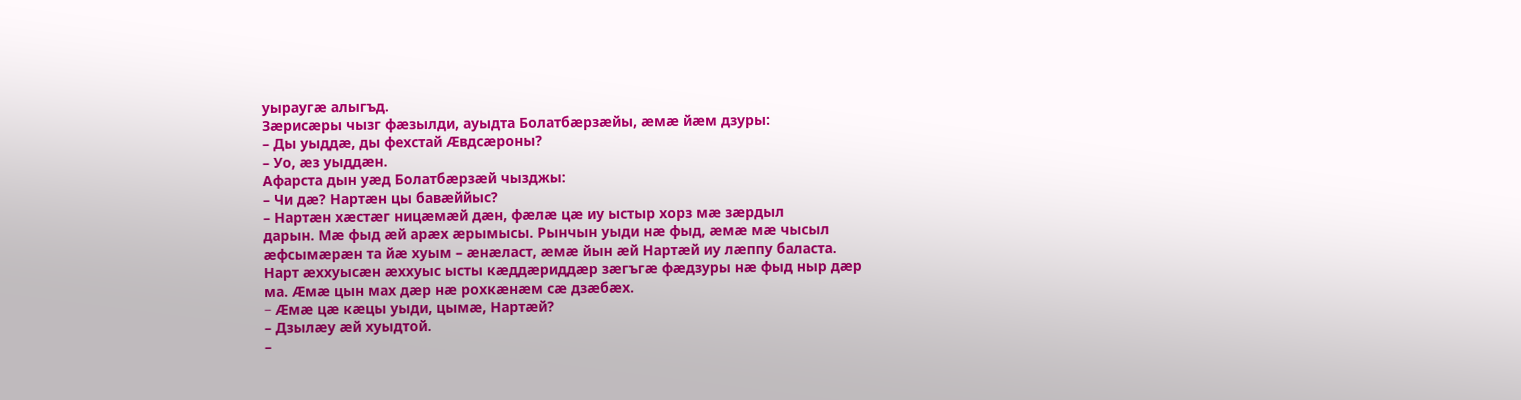уыраугæ алыгъд.
Зæрисæры чызг фæзылди, ауыдта Болатбæрзæйы, æмæ йæм дзуры:
– Ды уыддæ, ды фехстай Æвдсæроны?
– Уо, æз уыддæн.
Афарста дын уæд Болатбæрзæй чызджы:
– Чи дæ? Нартæн цы бавæййыс?
– Нартæн хæстæг ницæмæй дæн, фæлæ цæ иу ыстыр хорз мæ зæрдыл
дарын. Мæ фыд æй арæх æрымысы. Рынчын уыди нæ фыд, æмæ мæ чысыл
æфсымæрæн та йæ хуым – æнæласт, æмæ йын æй Нартæй иу лæппу баласта.
Нарт æххуысæн æххуыс ысты кæддæриддæр зæгъгæ фæдзуры нæ фыд ныр дæр
ма. Æмæ цын мах дæр нæ рохкæнæм сæ дзæбæх.
– Æмæ цæ кæцы уыди, цымæ, Нартæй?
– Дзылæу æй хуыдтой.
–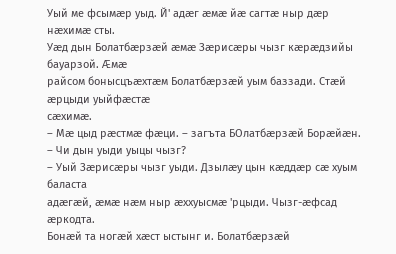Уый ме фсымæр уыд. Й' адæг æмæ йæ сагтæ ныр дæр нæхимæ сты.
Уæд дын Болатбæрзæй æмæ Зæрисæры чызг кæрæдзийы бауарзой. Æмæ
райсом бонысцъæхтæм Болатбæрзæй уым баззади. Стæй æрцыди уыйфæстæ
сæхимæ.
– Мæ цыд рæстмæ фæци. – загъта БОлатбæрзæй Борæйæн.
– Чи дын уыди уыцы чызг?
– Уый Зæрисæры чызг уыди. Дзылæу цын кæддæр сæ хуым баласта
адæгæй, æмæ нæм ныр æххуысмæ 'рцыди. Чызг-æфсад æркодта.
Бонæй та ногæй хæст ыстынг и. Болатбæрзæй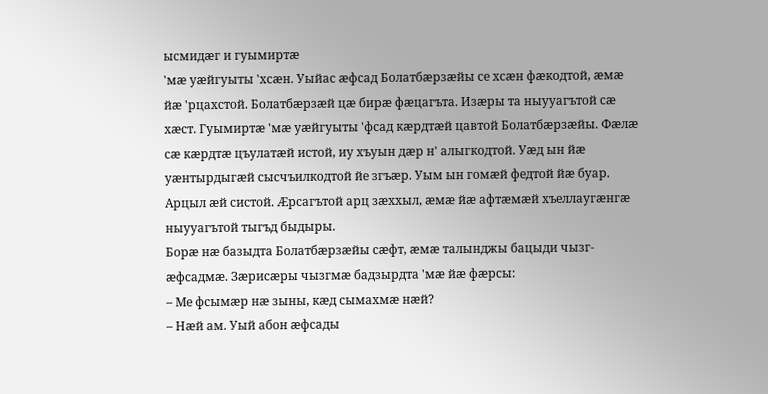ысмидæг и гуымиртæ
'мæ уæйгуыты 'хсæн. Уыйас æфсад Болатбæрзæйы се хсæн фæкодтой, æмæ
йæ 'рцахстой. Болатбæрзæй цæ бирæ фæцагъта. Изæры та ныууагътой сæ
хæст. Гуымиртæ 'мæ уæйгуыты 'фсад кæрдтæй цавтой Болатбæрзæйы. Фæлæ
сæ кæрдтæ цъулатæй истой, иу хъуын дæр н' алыгкодтой. Уæд ын йæ
уæнтырдыгæй сысчъилкодтой йе згъæр. Уым ын гомæй федтой йæ буар.
Арцыл æй систой. Æрсагътой арц зæххыл, æмæ йæ афтæмæй хъеллаугæнгæ
ныууагътой тыгъд быдыры.
Борæ нæ базыдта Болатбæрзæйы сæфт, æмæ талынджы бацыди чызг-
æфсадмæ. Зæрисæры чызгмæ бадзырдта 'мæ йæ фæрсы:
– Ме фсымæр нæ зыны, кæд сымахмæ нæй?
– Нæй ам. Уый абон æфсады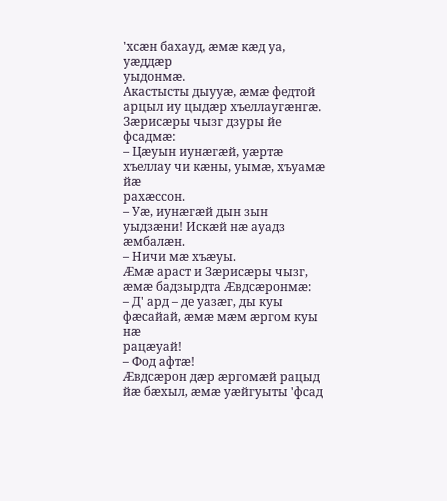'хсæн бахауд, æмæ кæд уа, уæддæр
уыдонмæ.
Акастысты дыууæ, æмæ федтой арцыл иу цыдæр хъеллаугæнгæ.
Зæрисæры чызг дзуры йе фсадмæ:
– Цæуын иунæгæй, уæртæ хъеллау чи кæны, уымæ, хъуамæ йæ
рахæссон.
– Уæ, иунæгæй дын зын уыдзæни! Искæй нæ ауадз æмбалæн.
– Ничи мæ хъæуы.
Æмæ араст и Зæрисæры чызг, æмæ бадзырдта Æвдсæронмæ:
– Д' ард – де уазæг, ды куы фæсайай, æмæ мæм æргом куы нæ
рацæуай!
– Фод афтæ!
Æвдсæрон дæр æргомæй рацыд йæ бæхыл, æмæ уæйгуыты 'фсад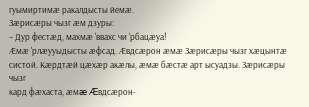гуымиртимæ ракалдысты йемæ.
Зæрисæры чызг æм дзуры:
– Дур фестæд, махмæ 'ввахс чи 'рбацæуа!
Æмæ 'рлæууыдысты æфсад. Æвдсæрон æмæ Зæрисæры чызг хæцынтæ
систой. Кæрдтæй цæхæр акæлы, æмæ бæстæ арт ысуадзы. Зæрисæры чызг
кард фæхаста, æмæ Æвдсæрон-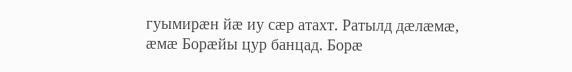гуымирæн йæ иу сæр атахт. Ратылд дæлæмæ,
æмæ Борæйы цур банцад. Борæ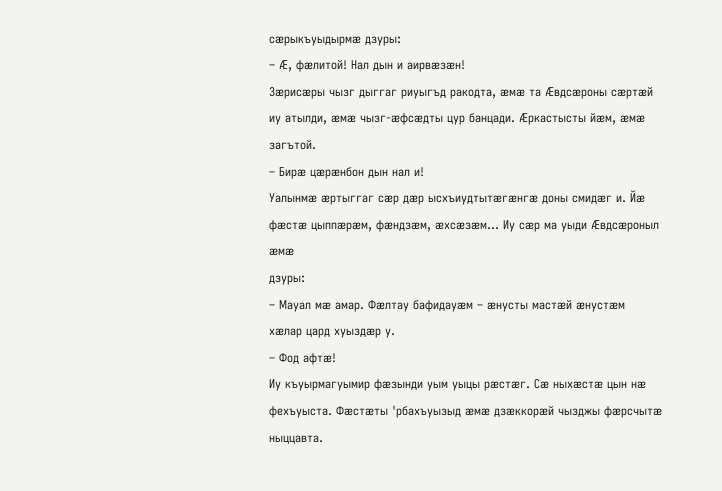сæрыкъуыдырмæ дзуры:
– Æ, фæлитой! Нал дын и аирвæзæн!
Зæрисæры чызг дыггаг риуыгъд ракодта, æмæ та Æвдсæроны сæртæй
иу атылди, æмæ чызг-æфсæдты цур банцади. Æркастысты йæм, æмæ
загътой.
– Бирæ цæрæнбон дын нал и!
Уалынмæ æртыггаг сæр дæр ысхъиудтытæгæнгæ доны смидæг и. Йæ
фæстæ цыппæрæм, фæндзæм, æхсæзæм... Иу сæр ма уыди Æвдсæроныл æмæ
дзуры:
– Мауал мæ амар. Фæлтау бафидауæм – æнусты мастæй æнустæм
хæлар цард хуыздæр у.
– Фод афтæ!
Иу къуырмагуымир фæзынди уым уыцы рæстæг. Сæ ныхæстæ цын нæ
фехъуыста. Фæстæты 'рбахъуызыд æмæ дзæккорæй чызджы фæрсчытæ
ныццавта.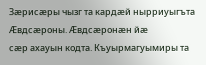Зæрисæры чызг та кардæй нырриуыгъта Æвдсæроны. Æвдсæронæн йæ
сæр ахауын кодта. Къуырмагуымиры та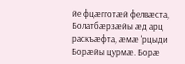йе фцæгготæй фелвæста,
Болатбæрзæйы æд арц раскъæфта, æмæ 'рцыди Борæйы цурмæ. Борæ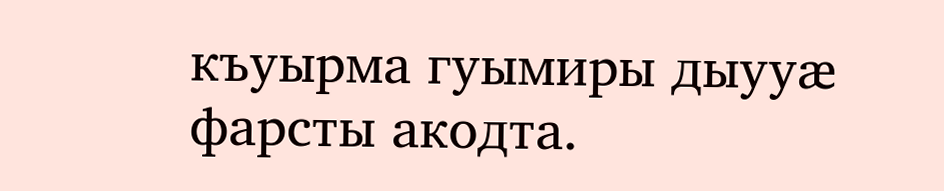къуырма гуымиры дыууæ фарсты акодта.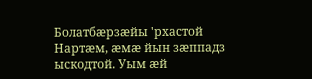Болатбæрзæйы 'рхастой Нартæм, æмæ йын зæппадз ыскодтой. Уым æй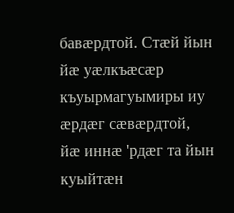бавæрдтой. Стæй йын йæ уæлкъæсæр къуырмагуымиры иу æрдæг сæвæрдтой,
йæ иннæ 'рдæг та йын куыйтæн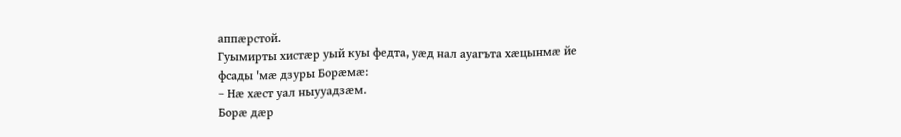аппæрстой.
Гуымирты хистæр уый куы федта, уæд нал ауагъта хæцынмæ йе
фсады 'мæ дзуры Борæмæ:
– Нæ хæст уал ныууадзæм.
Борæ дæр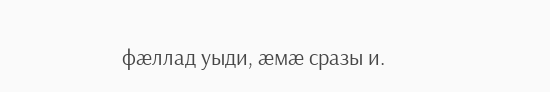фæллад уыди, æмæ сразы и.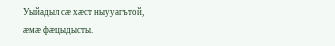Уыйадыл сæ хæст ныууагътой,
æмæ фæцыдысты.